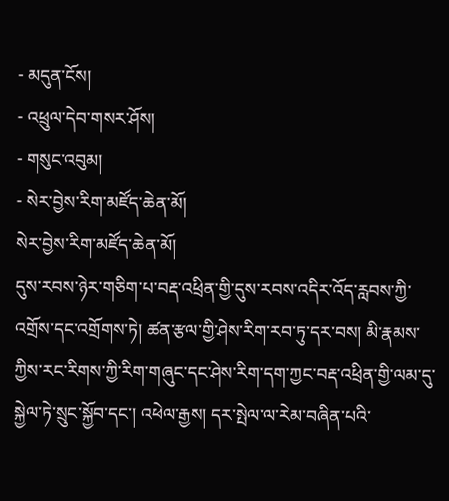- མདུན་ངོས།
- འཕྲུལ་དེབ་གསར་ཤོས།
- གསུང་འབུམ།
- སེར་བྱེས་རིག་མཛོད་ཆེན་མོ།
སེར་བྱེས་རིག་མཛོད་ཆེན་མོ།
དུས་རབས་ཉེར་གཅིག་པ་བརྡ་འཕྲིན་གྱི་དུས་རབས་འདིར་འོད་རླབས་ཀྱི་འགྲོས་དང་འགྲོགས་ཏེ། ཚན་རྩལ་གྱི་ཤེས་རིག་རབ་ཏུ་དར་བས། མི་རྣམས་ཀྱིས་རང་རིགས་ཀྱི་རིག་གཞུང་དང་ཤེས་རིག་དག་ཀྱང་བརྡ་འཕྲིན་གྱི་ལམ་དུ་སྐྱེལ་ཏེ་སྲུང་སྐྱོབ་དང་། འཕེལ་རྒྱས། དར་སྤེལ་ལ་རེམ་བཞིན་པའི་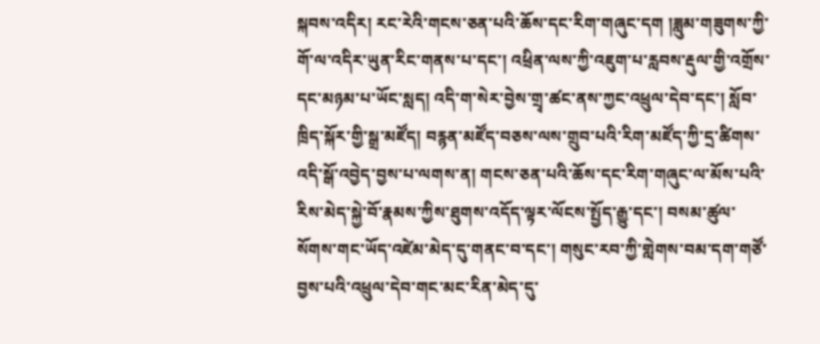སྐབས་འདིར། རང་རེའི་གངས་ཅན་པའི་ཆོས་དང་རིག་གཞུང་དག །ཟླུམ་གཟུགས་ཀྱི་གོ་ལ་འདིར་ཡུན་རིང་གནས་པ་དང་། འཕྲིན་ལས་ཀྱི་འཇུག་པ་རླབས་རྡུལ་གྱི་འགྲོས་དང་མཉམ་པ་ཡོང་སླད། འདི་ག་སེར་བྱེས་གྲྭ་ཚང་ནས་ཀྱང་འཕྲུལ་དེབ་དང་། སློབ་ཁྲིད་སྐོར་གྱི་སྒྲ་མཛོད། བརྙན་མཛོད་བཅས་ལས་གྲུབ་པའི་རིག་མཛོད་ཀྱི་དྲ་ཚིགས་འདི་སྒོ་འབྱེད་བྱས་པ་ལགས་ན། གངས་ཅན་པའི་ཆོས་དང་རིག་གཞུང་ལ་མོས་པའི་རིས་མེད་སྐྱེ་བོ་རྣམས་ཀྱིས་ཐུགས་འདོད་ལྟར་ལོངས་སྤྱོད་རྒྱུ་དང་། བསམ་ཚུལ་སོགས་གང་ཡོད་འཛེམ་མེད་དུ་གནང་བ་དང་། གསུང་རབ་ཀྱི་གླེགས་བམ་དག་གཙོ་བྱས་པའི་འཕྲུལ་དེབ་གང་མང་རིན་མེད་དུ་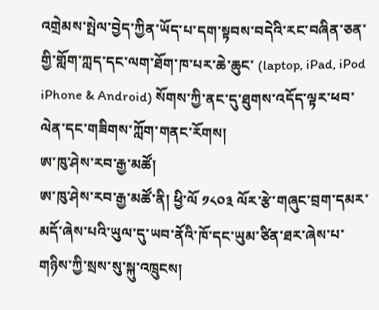འགྲེམས་སྤེལ་བྱེད་ཀྱིན་ཡོད་པ་དག་སྟབས་བདེའི་རང་བཞིན་ཅན་གྱི་གློག་ཀླད་དང་ལག་ཐོག་ཁ་པར་ཆེ་ཆུང་ (laptop, iPad, iPod iPhone & Android) སོགས་ཀྱི་ནང་དུ་ཐུགས་འདོད་ལྟར་ཕབ་ལེན་དང་གཟིགས་ཀློག་གནང་རོགས།
ཨ་ཁུ་ཤེས་རབ་རྒྱ་མཚོ།
ཨ་ཁུ་ཤེས་རབ་རྒྱ་མཚོ་ནི། ཕྱི་ལོ ༡༨༠༣ ལོར་རྩེ་གཞུང་བྲག་དམར་མདོ་ཞེས་པའི་ཡུལ་དུ་ཡབ་ནོའི་ཁོ་དང་ཡུམ་ཙིན་ཐར་ཞེས་པ་གཉིས་ཀྱི་སྲས་སུ་སྐུ་འཁྲུངས།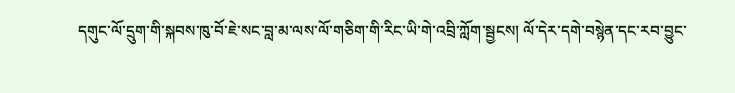དགུང་ལོ་དྲུག་གི་སྐབས་ཁུ་བོ་ཇེ་སང་བླ་མ་ལས་ལོ་གཅིག་གི་རིང་ཡི་གེ་འབྲི་ཀློག་སྦྱངས། ལོ་དེར་དགེ་བསྙེན་དང་རབ་བྱུང་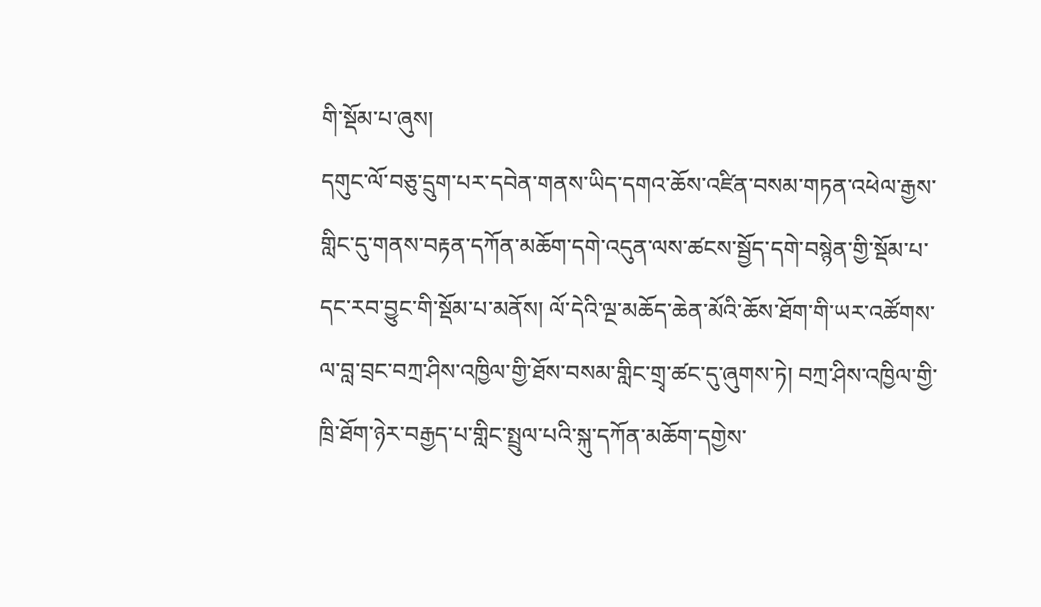གི་སྡོམ་པ་ཞུས།
དགུང་ལོ་བཅུ་དྲུག་པར་དབེན་གནས་ཡིད་དགའ་ཆོས་འཛིན་བསམ་གཏན་འཕེལ་རྒྱས་གླིང་དུ་གནས་བརྟན་དཀོན་མཆོག་དགེ་འདུན་ལས་ཚངས་སྦྱོད་དགེ་བསྙེན་གྱི་སྡོམ་པ་དང་རབ་བྱུང་གི་སྡོམ་པ་མནོས། ལོ་དེའི་ལྔ་མཆོད་ཆེན་མོའི་ཆོས་ཐོག་གི་ཡར་འཚོགས་ལ་བླ་བྲང་བཀྲ་ཤིས་འཁྱིལ་གྱི་ཐོས་བསམ་གླིང་གྲྭ་ཚང་དུ་ཞུགས་ཏེ། བཀྲ་ཤིས་འཁྱིལ་གྱི་ཁྲི་ཐོག་ཉེར་བརྒྱད་པ་གླིང་སྤྲུལ་པའི་སྐུ་དཀོན་མཆོག་དགྱེས་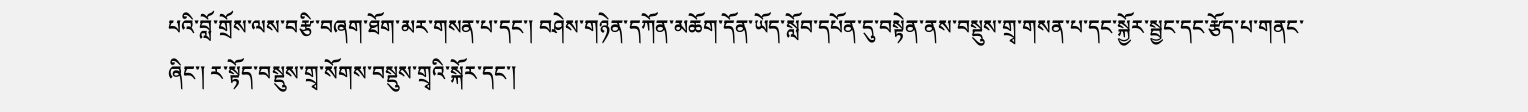པའི་བློ་གྲོས་ལས་བརྩི་བཞག་ཐོག་མར་གསན་པ་དང་། བཤེས་གཉེན་དཀོན་མཆོག་དོན་ཡོད་སློབ་དཔོན་དུ་བསྟེན་ནས་བསྡུས་གྲྭ་གསན་པ་དང་སྐྱོར་སྦྱང་དང་རྩོད་པ་གནང་ཞིང་། ར་སྟོད་བསྡུས་གྲྭ་སོགས་བསྡུས་གྲྭའི་སྐོར་དང་།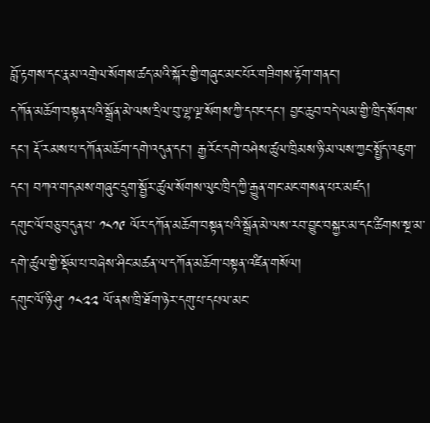བློ་རྟགས་དང་རྣམ་འགྲེལ་སོགས་ཚད་མའི་སྐོར་གྱི་གཞུང་མང་པོར་གཟིགས་རྟོག་གནང་།
དཀོན་མཆོག་བསྟན་པའི་སྒྲོན་མེ་ལས་དྲིལ་བུ་ལྷ་ལྔ་སོགས་ཀྱི་དབང་དང་། བྱང་ཆུབ་བདེ་ལམ་གྱི་ཁྲིད་སོགས་དང་། རྡོ་རམས་པ་དཀོན་མཆོག་དགེ་འདུན་དང་། རྒྱ་རོང་དགེ་བཤེས་ཚུལ་ཁྲིམས་ཉི་མ་ལས་ཀྱང་སྤྱོད་འཇུག་དང་། བཀའ་གདམས་གཞུང་དྲུག་སྦྱོར་ཚུལ་སོགས་ལུང་ཁྲིད་ཀྱི་རྒྱུན་གང་མང་གསན་པར་མཛད།
དགུང་ལོ་བཅུ་བདུན་པ་ ༡༨༡༩ ལོར་དཀོན་མཆོག་བསྟན་པའི་སྒྲོན་མེ་ལས་རབ་བྱུང་བསྐྱར་མ་དང་ཚིགས་སྔ་མ་དགེ་ཚུལ་གྱི་སྡོམ་པ་བཞེས་ཤིང་མཚན་ལ་དཀོན་མཆོག་བསྟན་འཛིན་གསོལ།
དགུང་ལོ་ཉི་ཤུ་ ༡༨༢༢ ལོ་ནས་ཁྲི་ཐོག་ཉེར་དགུ་པ་དཔལ་མང་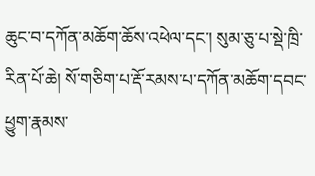ཆུང་བ་དཀོན་མཆོག་ཆོས་འཕེལ་དང་། སུམ་ཅུ་པ་སྡེ་ཁྲི་རིན་པོ་ཆེ། སོ་གཅིག་པ་རྡོ་རམས་པ་དཀོན་མཆོག་དབང་ཕྱུག་རྣམས་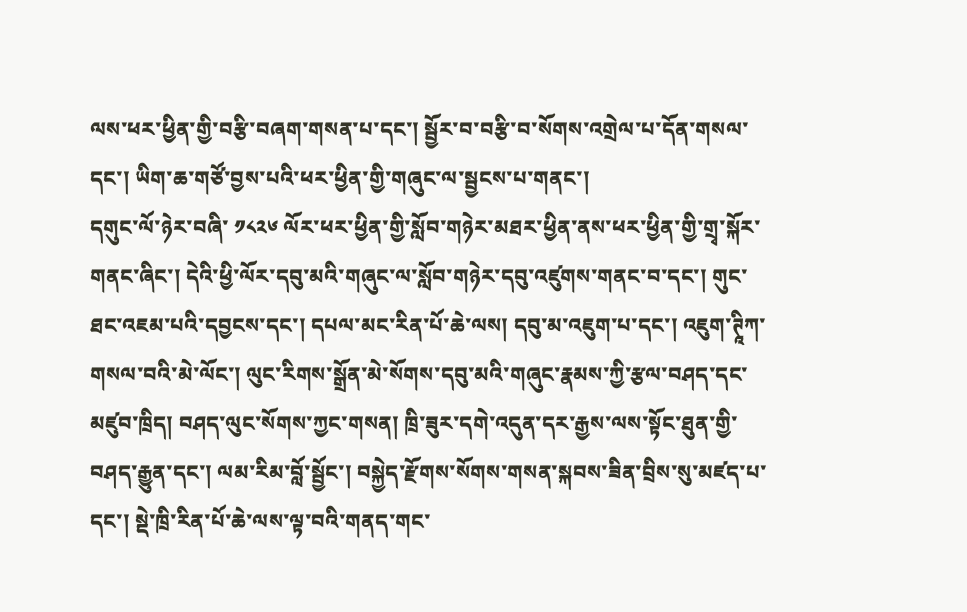ལས་ཕར་ཕྱིན་གྱི་བརྩི་བཞག་གསན་པ་དང་། སྦྱོར་བ་བརྩི་བ་སོགས་འགྲེལ་པ་དོན་གསལ་དང་། ཡིག་ཆ་གཙོ་བྱས་པའི་ཕར་ཕྱིན་གྱི་གཞུང་ལ་སྦྱངས་པ་གནང་།
དགུང་ལོ་ཉེར་བཞི་ ༡༨༢༦ ལོར་ཕར་ཕྱིན་གྱི་སློབ་གཉེར་མཐར་ཕྱིན་ནས་ཕར་ཕྱིན་གྱི་གྲྭ་སྐོར་གནང་ཞིང་། དེའི་ཕྱི་ལོར་དབུ་མའི་གཞུང་ལ་སློབ་གཉེར་དབུ་འཛུགས་གནང་བ་དང་། གུང་ཐང་འཇམ་པའི་དབྱངས་དང་། དཔལ་མང་རིན་པོ་ཆེ་ལས། དབུ་མ་འཇུག་པ་དང་། འཇུག་ཊཱིཀ་གསལ་བའི་མེ་ལོང་། ལུང་རིགས་སྒྲོན་མེ་སོགས་དབུ་མའི་གཞུང་རྣམས་ཀྱི་རྩལ་བཤད་དང་མཛུབ་ཁྲིད། བཤད་ལུང་སོགས་ཀྱང་གསན། ཁྲི་ཟུར་དགེ་འདུན་དར་རྒྱས་ལས་སྟོང་ཐུན་གྱི་བཤད་རྒྱུན་དང་། ལམ་རིམ་བློ་སྦྱོང་། བསྐྱེད་རྫོགས་སོགས་གསན་སྐབས་ཟིན་བྲིས་སུ་མཛད་པ་དང་། སྡེ་ཁྲི་རིན་པོ་ཆེ་ལས་ལྟ་བའི་གནད་གང་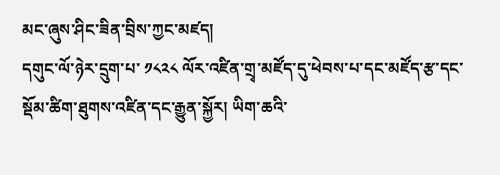མང་ཞུས་ཤིང་ཟིན་བྲིས་ཀྱང་མཛད།
དགུང་ལོ་ཉེར་དྲུག་པ་ ༡༨༢༨ ལོར་འཛིན་གྲྭ་མཛོད་དུ་ཕེབས་པ་དང་མཛོད་རྩ་དང་སྡོམ་ཚིག་ཐུགས་འཛིན་དང་རྒྱུན་སྐྱོར། ཡིག་ཆའི་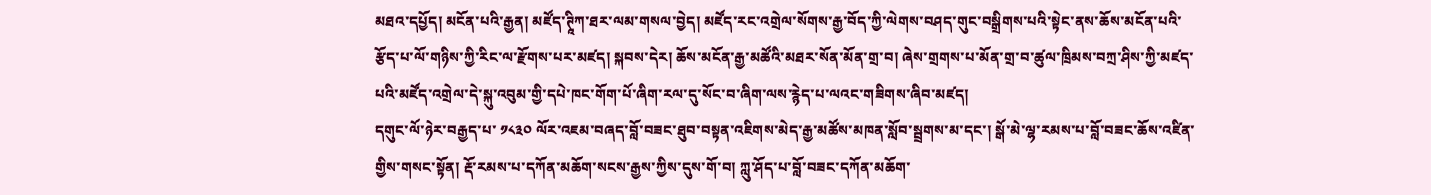མཐའ་དཔྱོད། མངོན་པའི་རྒྱན། མཛོད་ཊཱིཀ་ཐར་ལམ་གསལ་བྱེད། མཛོད་རང་འགྲེལ་སོགས་རྒྱ་བོད་ཀྱི་ལེགས་བཤད་གུང་བསྒྲིགས་པའི་སྟེང་ནས་ཆོས་མངོན་པའི་རྩོད་པ་ལོ་གཉིས་ཀྱི་རིང་ལ་རྫོགས་པར་མཛད། སྐབས་དེར། ཆོས་མངོན་རྒྱ་མཚོའི་མཐར་སོན་མོན་གྲ་བ། ཞེས་གྲགས་པ་མོན་གྲ་བ་ཚུལ་ཁྲིམས་བཀྲ་ཤིས་ཀྱི་མཛད་པའི་མཛོད་འགྲེལ་དེ་སྐུ་འབུམ་གྱི་དཔེ་ཁང་གོག་པོ་ཞིག་རལ་དུ་སོང་བ་ཞིག་ལས་རྙེད་པ་ལའང་གཟིགས་ཞིབ་མཛད།
དགུང་ལོ་ཉེར་བརྒྱད་པ་ ༡༨༣༠ ལོར་འཇམ་བཞད་བློ་བཟང་ཐུབ་བསྟན་འཇིགས་མེད་རྒྱ་མཚོས་མཁན་སློབ་སྦྲགས་མ་དང་། སྒོ་མེ་ལྷ་རམས་པ་བློ་བཟང་ཆོས་འཛིན་གྱིས་གསང་སྟོན། རྡོ་རམས་པ་དཀོན་མཆོག་སངས་རྒྱས་ཀྱིས་དུས་གོ་བ། ཀླུ་ཤོད་པ་བློ་བཟང་དཀོན་མཆོག་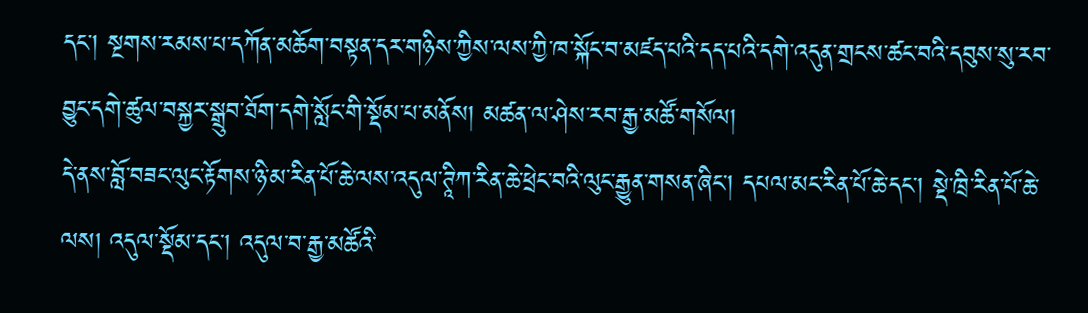དང་། སྔགས་རམས་པ་དཀོན་མཆོག་བསྟན་དར་གཉིས་ཀྱིས་ལས་ཀྱི་ཁ་སྐོང་བ་མཛད་པའི་དད་པའི་དགེ་འདུན་གྲངས་ཚང་བའི་དབུས་སུ་རབ་བྱུང་དགེ་ཚུལ་བསྐྱར་སྒྲུབ་ཐོག་དགེ་སློང་གི་སྡོམ་པ་མནོས། མཚན་ལ་ཤེས་རབ་རྒྱ་མཚོ་གསོལ།
དེ་ནས་བློ་བཟང་ལུང་རྟོགས་ཉི་མ་རིན་པོ་ཆེ་ལས་འདུལ་ཊཱིཀ་རིན་ཆེ་ཕྲེང་བའི་ལུང་རྒྱུན་གསན་ཞིང་། དཔལ་མང་རིན་པོ་ཆེ་དང་། སྡེ་ཁྲི་རིན་པོ་ཆེ་ལས། འདུལ་སྡོམ་དང་། འདུལ་བ་རྒྱ་མཚོའི་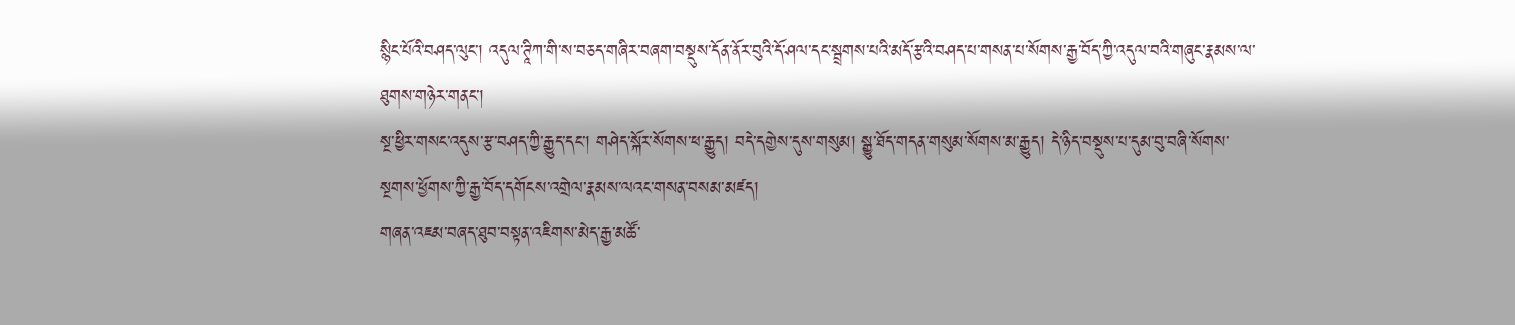སྙིང་པོའི་བཤད་ལུང་། འདུལ་ཊཱིཀ་གི་ས་བཅད་གཞིར་བཞག་བསྡུས་དོན་ནོར་བུའི་དོ་ཤལ་དང་སྦྲགས་པའི་མདོ་རྩའི་བཤད་པ་གསན་པ་སོགས་རྒྱ་བོད་ཀྱི་འདུལ་བའི་གཞུང་རྣམས་ལ་ཐུགས་གཉེར་གནང་།
སྔ་ཕྱིར་གསང་འདུས་རྩ་བཤད་ཀྱི་རྒྱུད་དང་། གཤེད་སྐོར་སོགས་ཕ་རྒྱུད། བདེ་དགྱེས་དུས་གསུམ། སྒྱུ་ཐོད་གདན་གསུམ་སོགས་མ་རྒྱུད། དེ་ཉིད་བསྡུས་པ་དུམ་བུ་བཞི་སོགས་སྔགས་ཕྱོགས་ཀྱི་རྒྱ་བོད་དགོངས་འགྲེལ་རྣམས་ལའང་གསན་བསམ་མཛད།
གཞན་འཇམ་བཞད་ཐུབ་བསྟན་འཇིགས་མེད་རྒྱ་མཚོ་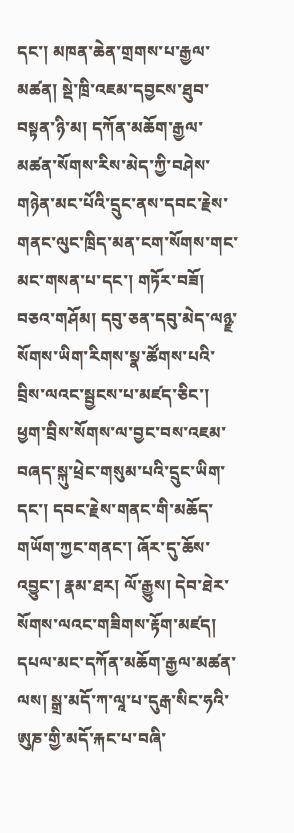དང་། མཁན་ཆེན་གྲགས་པ་རྒྱལ་མཚན། སྡེ་ཁྲི་འཇམ་དབྱངས་ཐུབ་བསྟན་ཉི་མ། དཀོན་མཆོག་རྒྱལ་མཚན་སོགས་རིས་མེད་ཀྱི་བཤེས་གཉེན་མང་པོའི་དྲུང་ནས་དབང་རྗེས་གནང་ལུང་ཁྲིད་མན་ངག་སོགས་གང་མང་གསན་པ་དང་། གཏོར་བཟོ། བཅའ་གཤོམ། དབུ་ཅན་དབུ་མེད་ལཉྫ་སོགས་ཡིག་རིགས་སྣ་ཚོགས་པའི་བྲིས་ལའང་སྦྱངས་པ་མཛད་ཅིང་། ཕྱག་བྲིས་སོགས་ལ་བྱང་བས་འཇམ་བཞད་སྐུ་ཕྲེང་གསུམ་པའི་དྲུང་ཡིག་དང་། དབང་རྗེས་གནང་གི་མཆོད་གཡོག་ཀྱང་གནང་། ཞོར་དུ་ཆོས་འབྱུང་། རྣམ་ཐར། ལོ་རྒྱུས། དེབ་ཐེར་སོགས་ལའང་གཟིགས་རྟོག་མཛད།
དཔལ་མང་དཀོན་མཆོག་རྒྱལ་མཚན་ལས། སྒྲ་མདོ་ཀ་ལཱ་པ་དུརྒ་སིང་ཧའི་ཨུཎ་གྱི་མདོ་རྐང་པ་བཞི་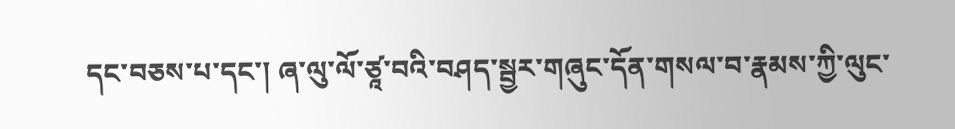དང་བཅས་པ་དང་། ཞ་ལུ་ལོ་ཙཱ་བའི་བཤད་སྦྱར་གཞུང་དོན་གསལ་བ་རྣམས་ཀྱི་ལུང་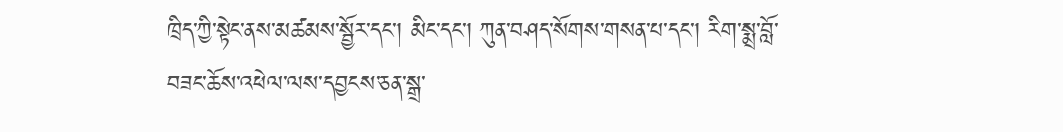ཁྲིད་ཀྱི་སྟེང་ནས་མཚམས་སྦྱོར་དང་། མིང་དང་། ཀུན་བཤད་སོགས་གསན་པ་དང་། རིག་སྨྲ་བློ་བཟང་ཆོས་འཕེལ་ལས་དབྱངས་ཅན་སྒྲ་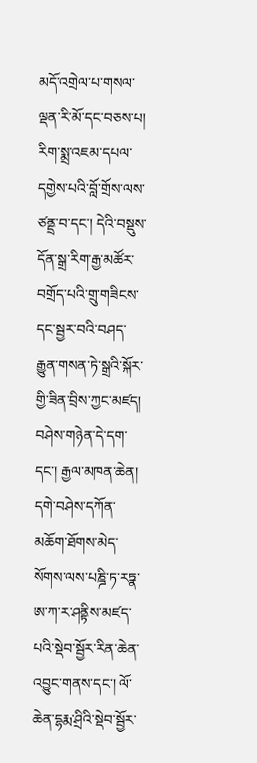མདོ་འགྲེལ་པ་གསལ་ལྡན་རི་མོ་དང་བཅས་པ། རིག་སྨྲ་འཇམ་དཔལ་དགྱེས་པའི་བློ་གྲོས་ལས་ཙནྡྲ་བ་དང་། དེའི་བསྡུས་དོན་སྒྲ་རིག་རྒྱ་མཚོར་བགྲོད་པའི་གྲུ་གཟིངས་དང་སྦྱར་བའི་བཤད་རྒྱུན་གསན་ཏེ་སྒྲའི་སྐོར་གྱི་ཟིན་བྲིས་ཀྱང་མཛད། བཤེས་གཉེན་དེ་དག་དང་། རྒྱལ་མཁན་ཆེན། དགེ་བཤེས་དཀོན་མཆོག་ཐོགས་མེད་སོགས་ལས་པཎྜི་ཏ་རཏྣ་ཨ་ཀ་ར་ཤནྟིས་མཛད་པའི་སྡེབ་སྦྱོར་རིན་ཆེན་འབྱུང་གནས་དང་། ལོ་ཆེན་དྷརྨ་ཤྲིའི་སྡེབ་སྦྱོར་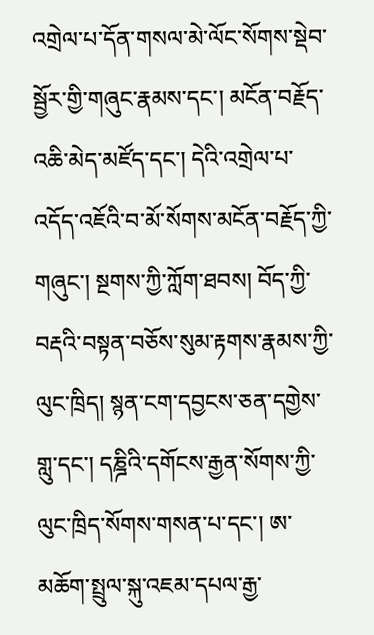འགྲེལ་པ་དོན་གསལ་མེ་ལོང་སོགས་སྡེབ་སྦྱོར་གྱི་གཞུང་རྣམས་དང་། མངོན་བརྗོད་འཆི་མེད་མཛོད་དང་། དེའི་འགྲེལ་པ་འདོད་འཇོའི་བ་མོ་སོགས་མངོན་བརྗོད་ཀྱི་གཞུང་། སྔགས་ཀྱི་ཀློག་ཐབས། བོད་ཀྱི་བརྡའི་བསྟན་བཅོས་སུམ་རྟགས་རྣམས་ཀྱི་ལུང་ཁྲིད། སྙན་ངག་དབྱངས་ཅན་དགྱེས་གླུ་དང་། དཎྜིའི་དགོངས་རྒྱན་སོགས་ཀྱི་ལུང་ཁྲིད་སོགས་གསན་པ་དང་། ཨ་མཆོག་སྤྲུལ་སྐུ་འཇམ་དཔལ་རྒྱ་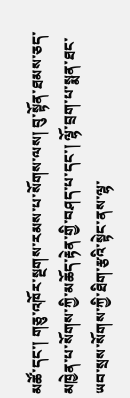མཚོ་དང་། གཅུ་འཁོར་སྔགས་རམས་པ་སོགས་ལས། བུ་སྟོན་ཐམས་ཅད་མཁྱེན་པ་སོགས་ཀྱི་མཆོད་རྟེན་གྱི་བཤད་པ་དང་། ལྷོ་བྲག་པ་སྨན་ཐང་ཡབ་སྲས་སོགས་ཀྱི་ཐིག་རྩའི་སྟེང་ནས་ལྷ་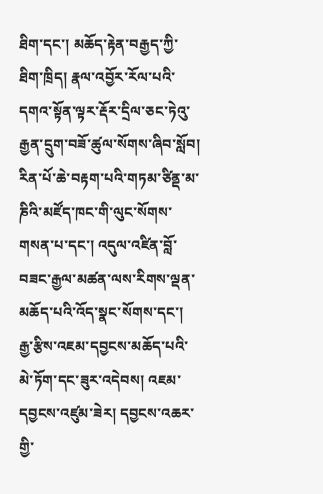ཐིག་དང་། མཆོད་རྟེན་བརྒྱད་ཀྱི་ཐིག་ཁྲིད། རྣལ་འབྱོར་རོལ་པའི་དགའ་སྟོན་ལྟར་རྡོར་དྲིལ་ཅང་ཏེའུ་རྒྱན་དྲུག་བཟོ་ཚུལ་སོགས་ཞིབ་སློབ། རིན་པོ་ཆེ་བརྟག་པའི་གཏམ་ཙིནྡ་མ་ཎིའི་མཛོད་ཁང་གི་ལུང་སོགས་གསན་པ་དང་། འདུལ་འཛིན་བློ་བཟང་རྒྱལ་མཚན་ལས་རིགས་ལྡན་མཆོད་པའི་འོད་སྣང་སོགས་དང་། རྒྱ་རྩིས་འཇམ་དབྱངས་མཆོད་པའི་མེ་ཏོག་དང་ཟུར་འདེབས། འཇམ་དབྱངས་འཛུམ་ཟེར། དབྱངས་འཆར་གྱི་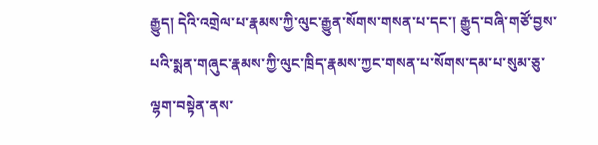རྒྱུད། དེའི་འགྲེལ་པ་རྣམས་ཀྱི་ལུང་རྒྱུན་སོགས་གསན་པ་དང་། རྒྱུད་བཞི་གཙོ་བྱས་པའི་སྨན་གཞུང་རྣམས་ཀྱི་ལུང་ཁྲིད་རྣམས་ཀྱང་གསན་པ་སོགས་དམ་པ་སུམ་ཅུ་ལྷག་བསྟེན་ནས་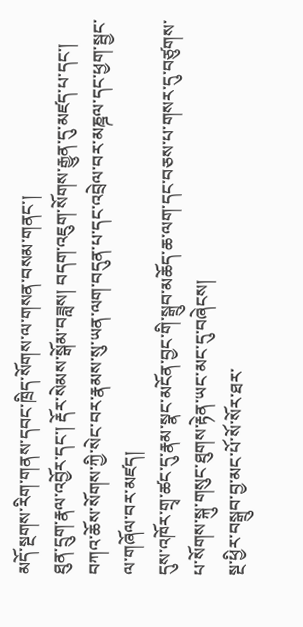མདོ་སྔགས་རིག་གནས་དབང་ཁྲིད་སོགས་ལ་གསན་བསམ་གནང་།
ཐུན་དྲུག་རྣལ་འབྱོར་དང་། རྡོར་སེམས་སྒོམ་བཟླས། བདག་འཇུག་སོགས་རྒྱུན་དུ་མཛད་པ་དང་། བཀའ་ཆོས་སོགས་ཀྱི་སེང་བར་རྣམས་སུ་ཡན་ལག་བདུན་པ་དང་འབྲེལ་བར་མཎྜལ་དང་ཕྱག་སྦྱང་ལ་གཞོལ་བར་མཛད།
དུས་འཁོར་གྲྭ་ཚང་དུ་རྣམ་སྣང་མངོན་བྱང་གི་སྒྲུབ་མཆོད་ཆ་ལག་དང་བཅས་པ་གསར་དུ་བཙུགས་པ་སོགས་སྐུ་གསུང་ཐུགས་རྟེན་ཡང་མང་དུ་བཞེངས།
སྔ་ཕྱིར་བསྒྲུབ་བྱ་མང་པོ་སོ་སོར་ཐར་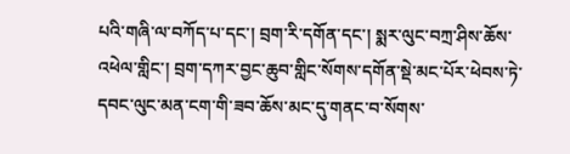པའི་གཞི་ལ་བཀོད་པ་དང་། བྲག་རི་དགོན་དང་། སྨར་ལུང་བཀྲ་ཤིས་ཆོས་འཕེལ་གླིང་། བྲག་དཀར་བྱང་ཆུབ་གླིང་སོགས་དགོན་སྡེ་མང་པོར་ཕེབས་ཏེ་དབང་ལུང་མན་ངག་གི་ཟབ་ཆོས་མང་དུ་གནང་བ་སོགས་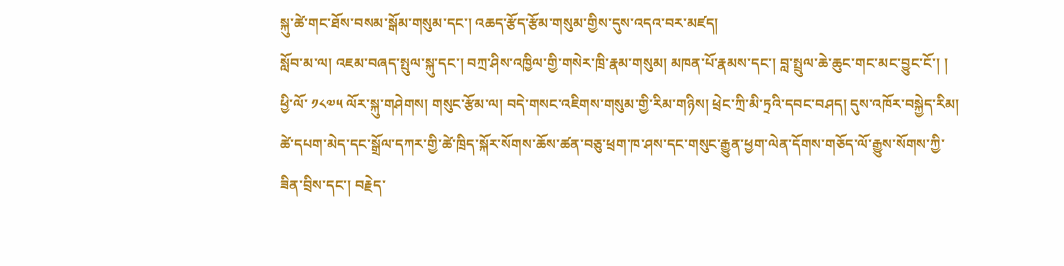སྐུ་ཚེ་གང་ཐོས་བསམ་སྒོམ་གསུམ་དང་། འཆད་རྩོད་རྩོམ་གསུམ་གྱིས་དུས་འདའ་བར་མཛད།
སློབ་མ་ལ། འཇམ་བཞད་སྤུལ་སྐུ་དང་། བཀྲ་ཤིས་འཁྱིལ་གྱི་གསེར་ཁྲི་རྣམ་གསུམ། མཁན་པོ་རྣམས་དང་། བླ་སྤྲུལ་ཆེ་ཆུང་གང་མང་བྱུང་ངོ་། །
ཕྱི་ལོ་ ༡༨༧༥ ལོར་སྐུ་གཤེགས། གསུང་རྩོམ་ལ། བདེ་གསང་འཇིགས་གསུམ་གྱི་རིམ་གཉིས། ཕྲེང་ཀྲི་མི་ཏྲའི་དབང་བཤད། དུས་འཁོར་བསྐྱེད་རིམ། ཚེ་དཔག་མེད་དང་སྒྲོལ་དཀར་གྱི་ཚེ་ཁྲིད་སྐོར་སོགས་ཆོས་ཚན་བཅུ་ཕྲག་ཁ་ཤས་དང་གསུང་རྒྱུན་ཕྱག་ལེན་དོགས་གཅོད་ལོ་རྒྱུས་སོགས་ཀྱི་ཟིན་བྲིས་དང་། བརྗེད་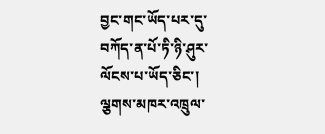བྱང་གང་ཡོད་པར་དུ་བཀོད་ན་པོ་ཏི་ཉི་ཤུར་ལོངས་པ་ཡོད་ཅིང་། ལྕགས་མཁར་འཁྲུལ་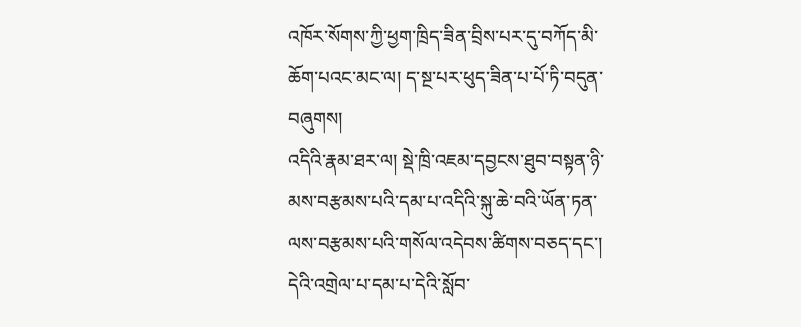འཁོར་སོགས་ཀྱི་ཕྱག་ཁྲིད་ཟིན་བྲིས་པར་དུ་བཀོད་མི་ཆོག་པའང་མང་ལ། ད་སྔ་པར་ཕུད་ཟིན་པ་པོ་ཏི་བདུན་བཞུགས།
འདིའི་རྣམ་ཐར་ལ། སྡེ་ཁྲི་འཇམ་དབྱངས་ཐུབ་བསྟན་ཉི་མས་བརྩམས་པའི་དམ་པ་འདིའི་སྐུ་ཆེ་བའི་ཡོན་ཏན་ལས་བརྩམས་པའི་གསོལ་འདེབས་ཚིགས་བཅད་དང་། དེའི་འགྲེལ་པ་དམ་པ་དེའི་སློབ་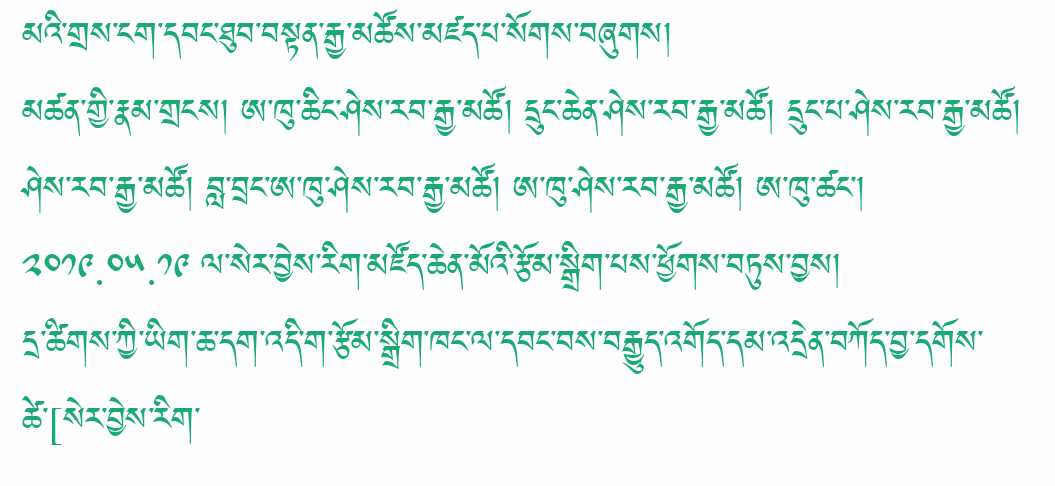མའི་གྲས་ངག་དབང་ཐུབ་བསྟན་རྒྱ་མཚོས་མཛད་པ་སོགས་བཞུགས།
མཚན་གྱི་རྣམ་གྲངས། ཨ་ཁུ་ཆིང་ཤེས་རབ་རྒྱ་མཚོ། དྲུང་ཆེན་ཤེས་རབ་རྒྱ་མཚོ། དྲུང་པ་ཤེས་རབ་རྒྱ་མཚོ། ཤེས་རབ་རྒྱ་མཚོ། བླ་བྲང་ཨ་ཁུ་ཤེས་རབ་རྒྱ་མཚོ། ཨ་ཁུ་ཤེས་རབ་རྒྱ་མཚོ། ཨ་ཁུ་ཚང་།
༢༠༡༩.༠༥.༡༩ ལ་སེར་བྱེས་རིག་མཛོད་ཆེན་མོའི་རྩོམ་སྒྲིག་པས་ཕྱོགས་བཏུས་བྱས།
དྲ་ཚིགས་ཀྱི་ཡིག་ཆ་དག་འདི་ག་རྩོམ་སྒྲིག་ཁང་ལ་དབང་བས་བརྒྱུད་འགོད་དམ་འདྲེན་བཀོད་བྱ་དགོས་ཚེ་[སེར་བྱེས་རིག་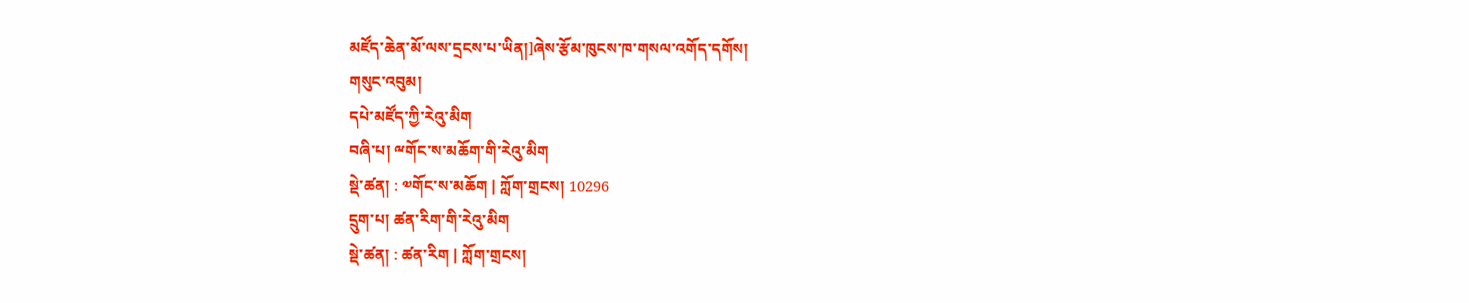མཛོད་ཆེན་མོ་ལས་དྲངས་པ་ཡིན།]ཞེས་རྩོམ་ཁུངས་ཁ་གསལ་འགོད་དགོས།
གསུང་འབུམ།
དཔེ་མཛོད་ཀྱི་རེའུ་མིག
བཞི་པ། ྋགོང་ས་མཆོག་གི་རེའུ་མིག
སྡེ་ཚན། : ༧གོང་ས་མཆོག | ཀློག་གྲངས། 10296
དྲུག་པ། ཚན་རིག་གི་རེའུ་མིག
སྡེ་ཚན། : ཚན་རིག | ཀློག་གྲངས།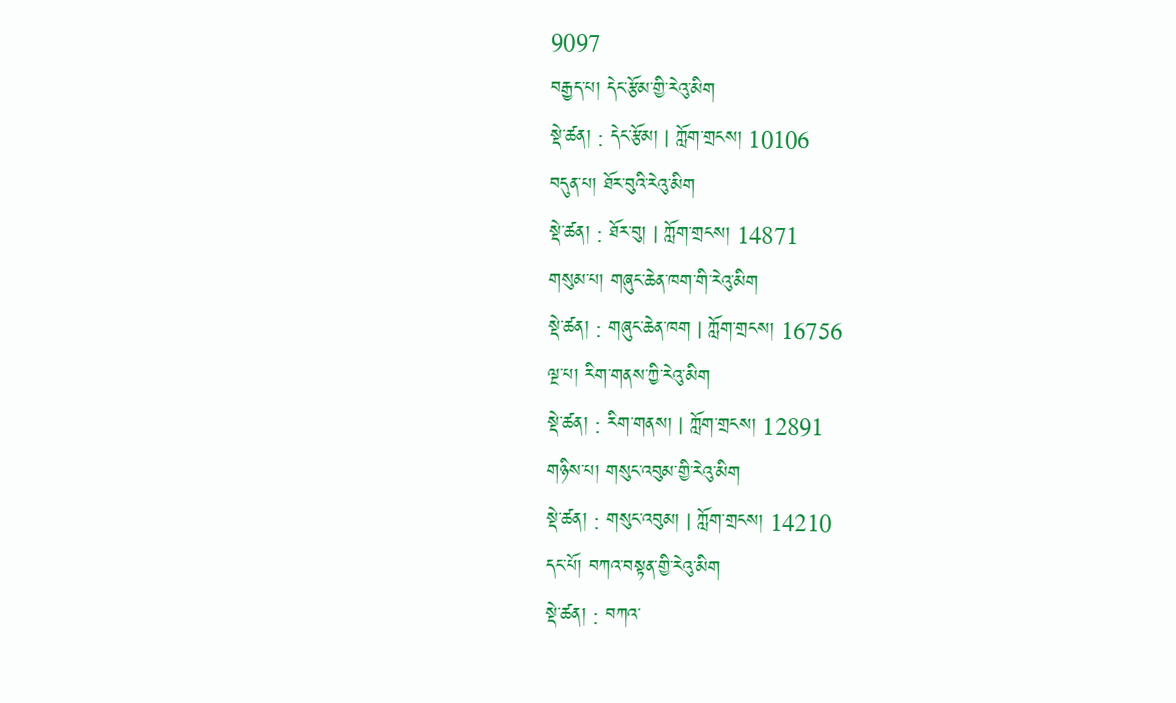9097
བརྒྱད་པ། དེང་རྩོམ་གྱི་རེའུ་མིག
སྡེ་ཚན། : དེང་རྩོམ། | ཀློག་གྲངས། 10106
བདུན་པ། ཐོར་བུའི་རེའུ་མིག
སྡེ་ཚན། : ཐོར་བུ། | ཀློག་གྲངས། 14871
གསུམ་པ། གཞུང་ཆེན་ཁག་གི་རེའུ་མིག
སྡེ་ཚན། : གཞུང་ཆེན་ཁག | ཀློག་གྲངས། 16756
ལྔ་པ། རིག་གནས་ཀྱི་རེའུ་མིག
སྡེ་ཚན། : རིག་གནས། | ཀློག་གྲངས། 12891
གཉིས་པ། གསུང་འབུམ་གྱི་རེའུ་མིག
སྡེ་ཚན། : གསུང་འབུམ། | ཀློག་གྲངས། 14210
དང་པོ། བཀའ་བསྟན་གྱི་རེའུ་མིག
སྡེ་ཚན། : བཀའ་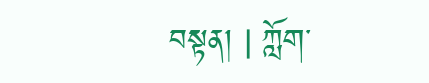བསྟན། | ཀློག་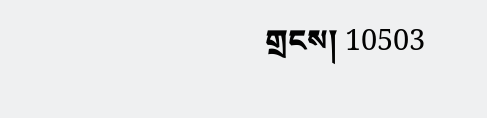གྲངས། 10503